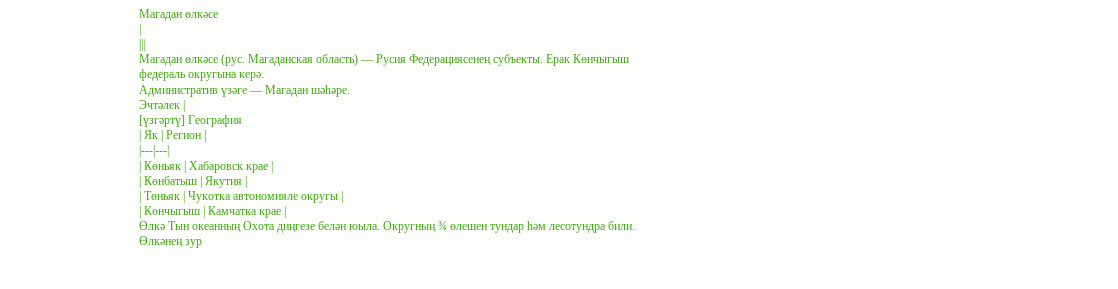Магадан өлкәсе
|
|||
Магадан өлкәсе (рус. Магаданская область) — Русия Федерациясенең субъекты. Ерак Көнчыгыш федераль округына керә.
Административ үзәге — Магадан шәһәре.
Эчтәлек |
[үзгәртү] География
| Як | Регион |
|---|---|
| Көньяк | Хабаровск крае |
| Көнбатыш | Якутия |
| Төньяк | Чукотка автономияле округы |
| Көнчыгыш | Камчатка крае |
Өлкә Тын океанның Охота диңгезе белән юыла. Округның ¾ өлешен тундар һәм лесотундра били. Өлкәнең зур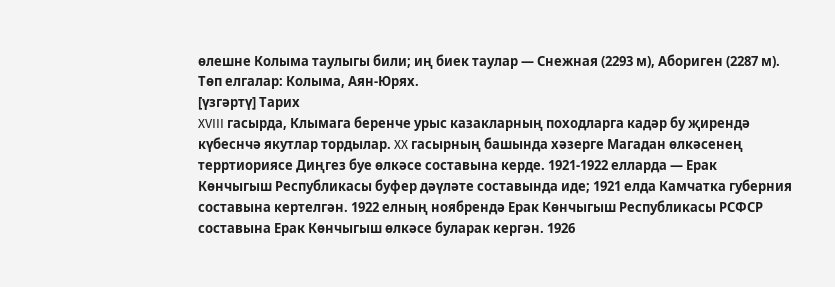өлешне Колыма таулыгы били; иң биек таулар — Снежная (2293 м), Абориген (2287 м).
Төп елгалар: Колыма, Аян-Юрях.
[үзгәртү] Тарих
XVIII гасырда, Клымага беренче урыс казакларның походларга кадәр бу җирендә күбеснчә якутлар тордылар. XX гасырның башында хәзерге Магадан өлкәсенең терртиориясе Диңгез буе өлкәсе составына керде. 1921-1922 елларда — Ерак Көнчыгыш Республикасы буфер дәүләте составында иде; 1921 елда Камчатка губерния составына кертелгән. 1922 елның ноябрендә Ерак Көнчыгыш Республикасы РСФСР составына Ерак Көнчыгыш өлкәсе буларак кергән. 1926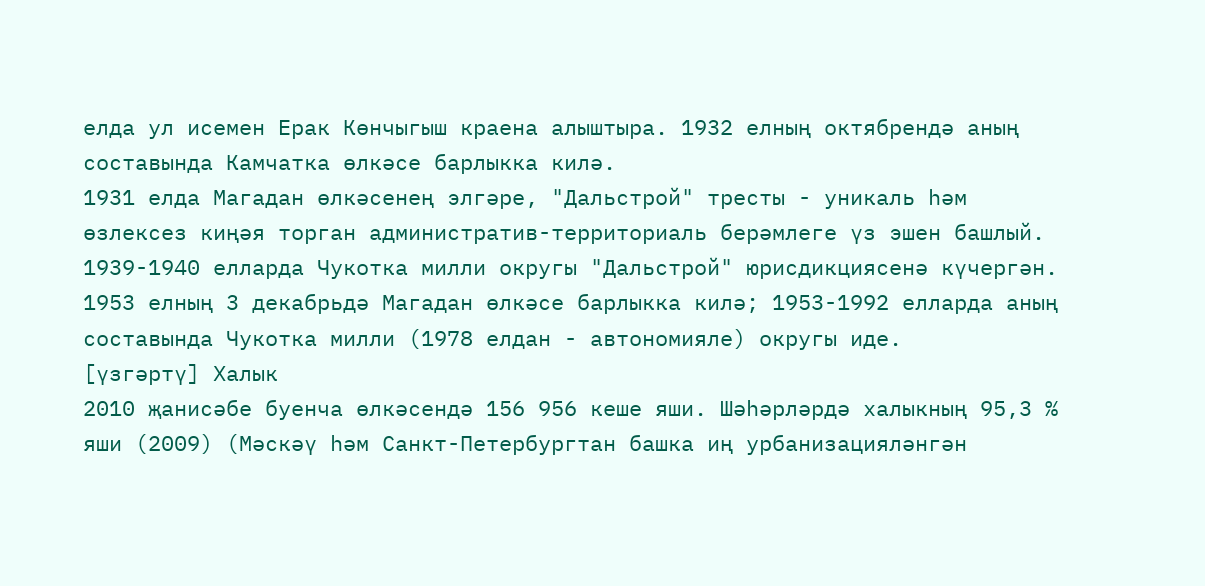елда ул исемен Ерак Көнчыгыш краена алыштыра. 1932 елның октябрендә аның составында Камчатка өлкәсе барлыкка килә.
1931 елда Магадан өлкәсенең элгәре, "Дальстрой" тресты - уникаль һәм өзлексез киңәя торган административ-территориаль берәмлеге үз эшен башлый. 1939-1940 елларда Чукотка милли округы "Дальстрой" юрисдикциясенә күчергән.
1953 елның 3 декабрьдә Магадан өлкәсе барлыкка килә; 1953-1992 елларда аның составында Чукотка милли (1978 елдан - автономияле) округы иде.
[үзгәртү] Халык
2010 җанисәбе буенча өлкәсендә 156 956 кеше яши. Шәһәрләрдә халыкның 95,3 % яши (2009) (Мәскәү һәм Санкт-Петербургтан башка иң урбанизацияләнгән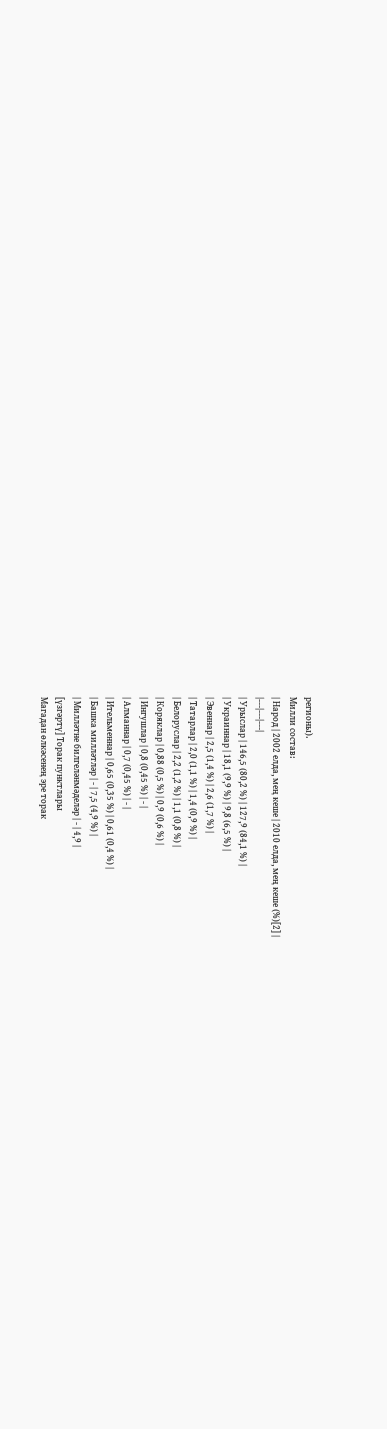регионы).
Милли состав:
| Народ | 2002 елда, мең кеше | 2010 елда, мең кеше (%)[2] |
|---|---|---|
| Урыслар | 146,5 (80,2 %) | 127,9 (84,1 %) |
| Украиннар | 18,1 (9,9 %) | 9,8 (6,5 %) |
| Эвеннар | 2,5 (1,4 %) | 2,6 (1,7 %) |
| Татарлар | 2,0 (1,1 %) | 1,4 (0,9 %) |
| Белоруслар | 2,2 (1,2 %) | 1,1 (0,8 %) |
| Коряклар | 0,88 (0,5 %) | 0,9 (0,6 %) |
| Ингушлар | 0,8 (0,45 %) | - |
| Алманнар | 0,7 (0,45 %) | - |
| Ительменнар | 0,65 (0,35 %) | 0,61 (0,4 %) |
| Башка милләтләр | - | 7,5 (4,9 %) |
| Милләтне билгеләнмәделәр | - | 4,9 |
[үзгәртү] Торак пунктлары
Магадан өлкәсенең эре торак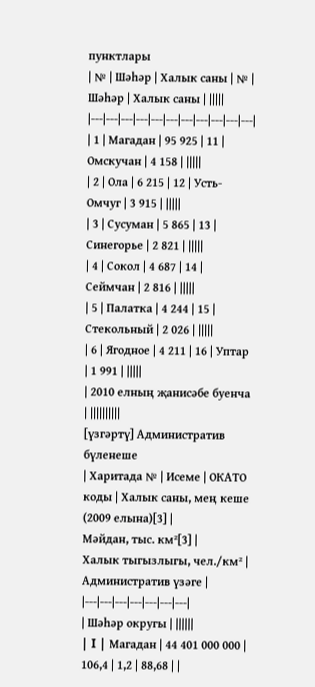пунктлары
| № | Шәһәр | Халык саны | № | Шәһәр | Халык саны | |||||
|---|---|---|---|---|---|---|---|---|---|---|
| 1 | Магадан | 95 925 | 11 | Омскучан | 4 158 | |||||
| 2 | Ола | 6 215 | 12 | Усть-Омчуг | 3 915 | |||||
| 3 | Сусуман | 5 865 | 13 | Синегорье | 2 821 | |||||
| 4 | Сокол | 4 687 | 14 | Сеймчан | 2 816 | |||||
| 5 | Палатка | 4 244 | 15 | Стекольный | 2 026 | |||||
| 6 | Ягодное | 4 211 | 16 | Уптар | 1 991 | |||||
| 2010 елның җанисәбе буенча | ||||||||||
[үзгәртү] Административ бүленеше
| Харитада № | Исеме | ОКАТО коды | Халык саны, мең кеше (2009 елына)[3] |
Мәйдан, тыс. км²[3] |
Халык тыгызлыгы, чел./км² |
Административ үзәге |
|---|---|---|---|---|---|---|
| Шәһәр округы | ||||||
| I | Магадан | 44 401 000 000 | 106,4 | 1,2 | 88,68 | |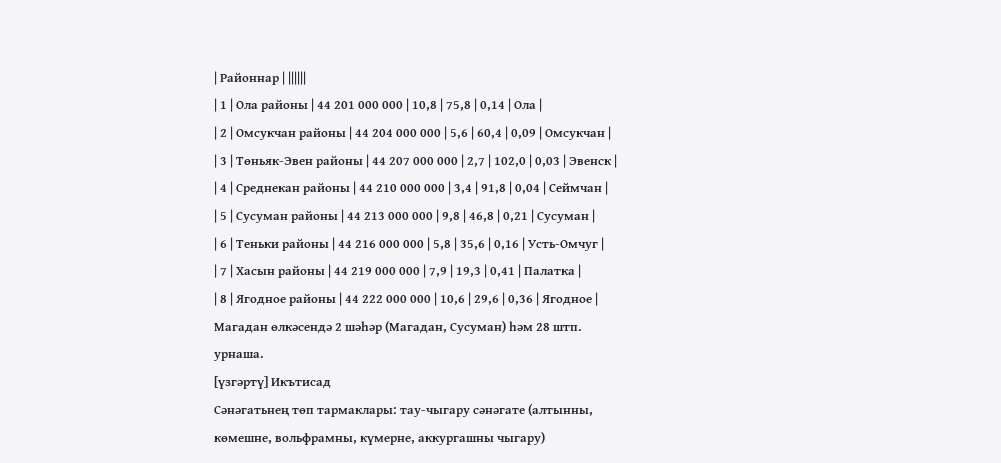| Районнар | ||||||
| 1 | Ола районы | 44 201 000 000 | 10,8 | 75,8 | 0,14 | Ола |
| 2 | Омсукчан районы | 44 204 000 000 | 5,6 | 60,4 | 0,09 | Омсукчан |
| 3 | Төньяк-Эвен районы | 44 207 000 000 | 2,7 | 102,0 | 0,03 | Эвенск |
| 4 | Среднекан районы | 44 210 000 000 | 3,4 | 91,8 | 0,04 | Сеймчан |
| 5 | Сусуман районы | 44 213 000 000 | 9,8 | 46,8 | 0,21 | Сусуман |
| 6 | Теньки районы | 44 216 000 000 | 5,8 | 35,6 | 0,16 | Усть-Омчуг |
| 7 | Хасын районы | 44 219 000 000 | 7,9 | 19,3 | 0,41 | Палатка |
| 8 | Ягодное районы | 44 222 000 000 | 10,6 | 29,6 | 0,36 | Ягодное |
Магадан өлкәсендә 2 шәһәр (Магадан, Сусуман) һәм 28 штп. урнаша.
[үзгәртү] Икътисад
Сәнәгатьнең төп тармаклары: тау-чыгару сәнәгате (алтынны, көмешне, вольфрамны, күмерне, аккургашны чыгару)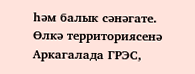һәм балык сәнәгате. Өлкә территориясенә Аркагалада ГРЭС,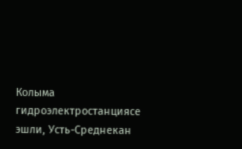Колыма гидроэлектростанциясе эшли, Усть-Среднекан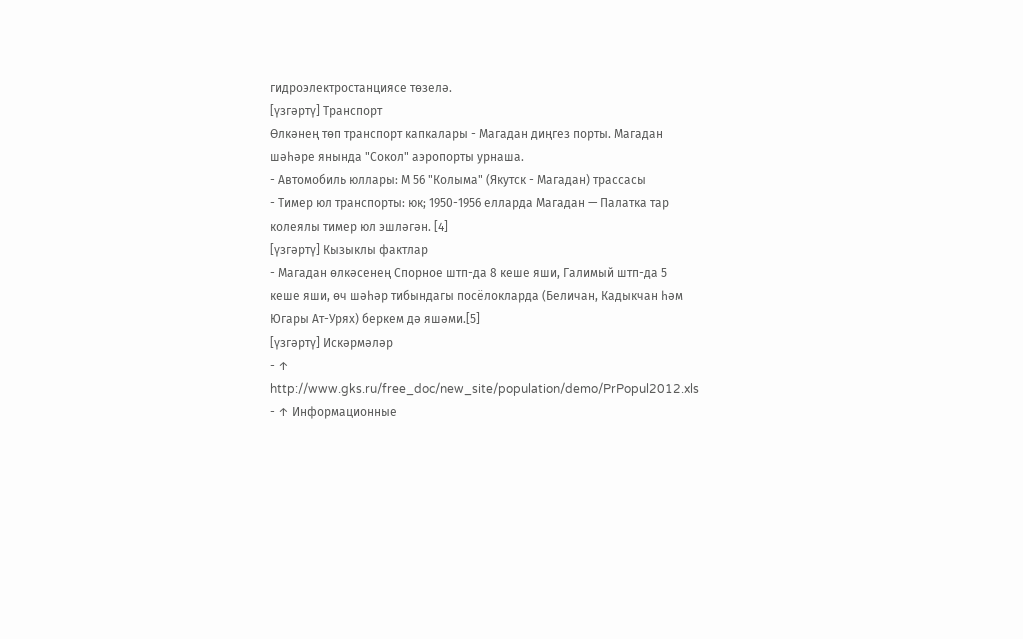гидроэлектростанциясе төзелә.
[үзгәртү] Транспорт
Өлкәнең төп транспорт капкалары - Магадан диңгез порты. Магадан шәһәре янында "Сокол" аэропорты урнаша.
- Автомобиль юллары: М 56 "Колыма" (Якутск - Магадан) трассасы
- Тимер юл транспорты: юк; 1950-1956 елларда Магадан — Палатка тар колеялы тимер юл эшләгән. [4]
[үзгәртү] Кызыклы фактлар
- Магадан өлкәсенең Спорное штп-да 8 кеше яши, Галимый штп-да 5 кеше яши, өч шәһәр тибындагы посёлокларда (Беличан, Кадыкчан һәм Югары Ат-Урях) беркем дә яшәми.[5]
[үзгәртү] Искәрмәләр
- ↑ http://www.gks.ru/free_doc/new_site/population/demo/PrPopul2012.xls
- ↑ Информационные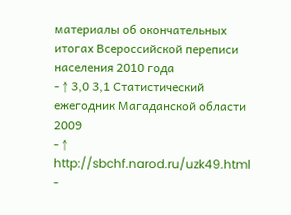материалы об окончательных итогах Всероссийской переписи населения 2010 года
- ↑ 3,0 3,1 Статистический ежегодник Магаданской области 2009
- ↑ http://sbchf.narod.ru/uzk49.html
-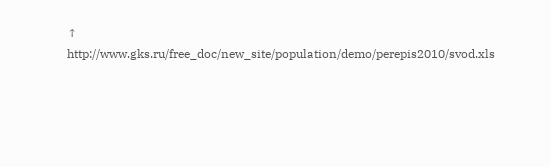↑ http://www.gks.ru/free_doc/new_site/population/demo/perepis2010/svod.xls